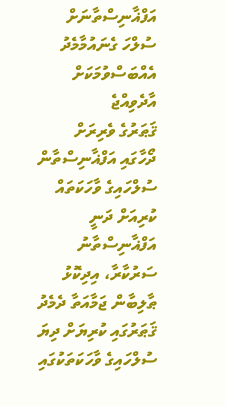އަފްޣާނިސްތާނަށް ސުލްހަ ގެނައުމާމެދު އެއްބަސްވުމަކަށް އާދެވިއްޖެ
ޤަޠަރުގެ ވެރިރަށް ދޯހާގައި އަފްޣާނިސްތާން ސުލްހައިގެ ވާހަކަތައް ކުރިއަށް ދަނީ
އަފްޣާނިސްތާނު ސަރުކާރާ، އިދިކޮޅު ޠާލިބާން ޖަމާއަތާ ދެމެދު ޤަޠަރުގައި ކުރިޔަށް ދިޔަ ސުލްހައިގެ ވާހަކަތަކުގައި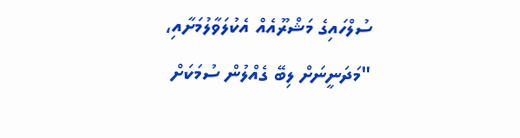ސުލްހައިގެ މަޝްރޫއެއް އެކުލަވާލުމަށާއި، "މަދަނީނަށް ލިބޭ ގެއްލުން ސުމަކަށް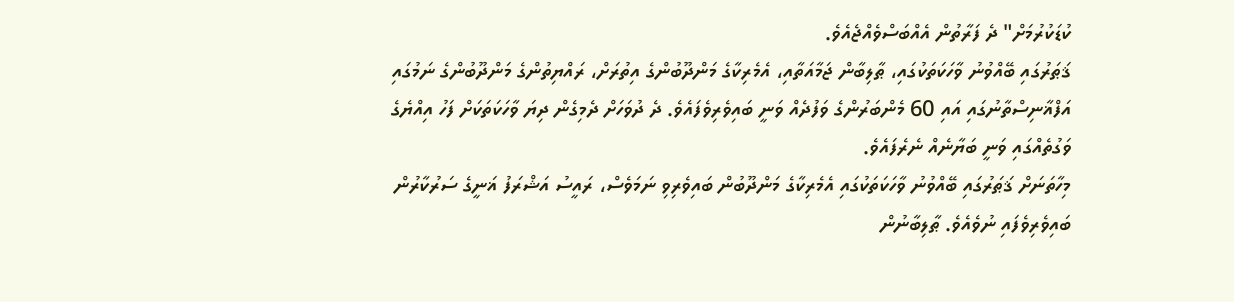ކުޑަކުރުމަށް" ދެ ފަރާތުން އެއްބަސްވެއްޖެއެވެ.
ޤަޠަރުގައި ބޭއްވުނު ވާހަކަތަކުގައި، ޠާލިބާން ޖަމާއަތާއި، އެމެރިކާގެ މަންދޫބުންގެ އިތުރަށް، ރައްޔިތުންގެ މަންދޫބުންގެ ނަމުގައި އަފްޣާނިސްތާނުގައި އައި 60 މެންބަރުންގެ ވަފުދެއް ވަނީ ބައިވެރިވެފައެވެ. ދެ ދުވަހަށް ދެމިގެން ދިޔަ ވާހަކަތަކަށް ފަހު އިއްޔެގެ ވަގުތެއްގައި ވަނީ ބަޔާނެއް ނެރެފައެވެ.
މިހާތަނަށް ޤަޠަރުގައި ބޭއްވުނު ވާހަކަތަކުގައި އެމެރިކާގެ މަންދޫބުން ބައިވެރިވި ނަމަވެސް، ރައީސު އަޝްރަފު ޣަނީގެ ސަރުކާރުން ބައިވެރިވެފައި ނުވެއެވެ. ޠާލިބާނުން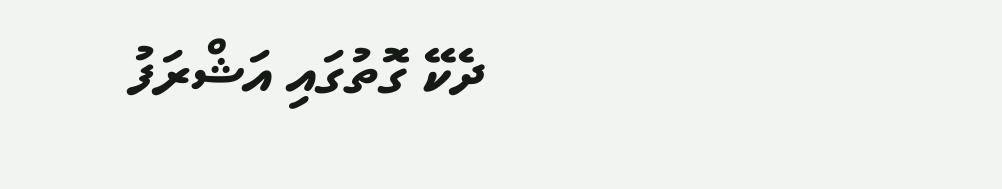ދެކޭ ގޮތުގައި އަޝްރަފު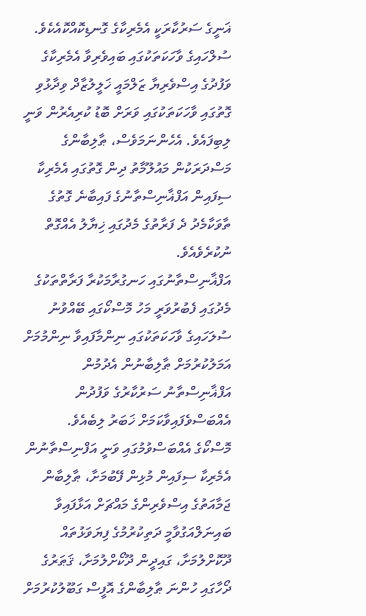ޣަނީގެ ސަރުކާރަކީ އެމެރިކާގެ ގޮނޑިކޮއްކޮއެކެވެ.
ސުލްހައިގެ ވާހަކަތަކުގައި ބައިވެރިވާ އެމެރިކާގެ ވަފުދުގެ އިސްވެރިޔާ ޒަލްމައީ ޚަލީލުޒާދް ވިދާޅުވި ގޮތުގައި ވާހަކަތަކުގައި ވަރަށް ބޮޑު ކުރިއެރުން ވަނީ ލިބިފައެވެ. އެހެންނަމަވެސް، ޠާލިބާންގެ މަސްދަރަކުން މައުލޫމާތު ދިން ގޮތުގައި އެމެރިކާ ސިފައިން އަފްޣާނިސްތާނުގެ ފައިބާނެ ގޮތުގެ ތާވަކާމެދު ދެ ފަރާތުގެ މެދުގައި ޚިޔާލު އެއްގޮތް ނުކުރެވެއެވެ.
އަފްޣާނިސްތާނުގައި ހަނގުރާމަކުރާ ފަރާތްތަކުގެ މެދުގައި ފެބުރުވަރީ މަހު މޮސްކޯގައި ބޭއްވުނު ސުލަހައިގެ ވާހަކަތަކުގައި ނިންމާފައިވާ ނިންމުމަށް އަމަލުކުރުމަށް ޠާލިބާނުން އެދުމުން އަފްޣާނިސްތާނު ސަރުކާރުގެ ވަފުދުން އެއްބަސްވެފައިވާކަމަށް ޚަބަރު ލިބެއެވެ.
މޮސްކޯގެ އެއްބަސްވުމުގައި ވަނީ އަފްނިސްތާނުން އެމެރިކާ ސިފައިން މުޅިން ފޭބުމަށާ، ޠާލިބާން ޖަމާއަތުގެ އިސްވެރިންގެ މައްޗަށް އަޅާފައިވާ ބައިނަލްއަގުވާމީ ދަތިކުރުމުގެ ފިޔަވަޅުތައް ދޫކޮށްލުމަށާ، ގައިދީން ދޫކޯށްލުމަށާ، ޤަޠަރުގެ ދޯހާގައި ހުންނަ ޠާލިބާންގެ އޮފީސް ގަބޫލުކުރުމަށް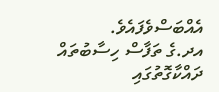އެއްބަސްވެފައެވެ.
އދ.ގެ ތަފާސް ހިސާބުތައް ދައްކާގޮތުގައި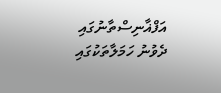އަފްޣާނިސްތާނުގައި ދެވުނު ހަމަލާތަކުގައި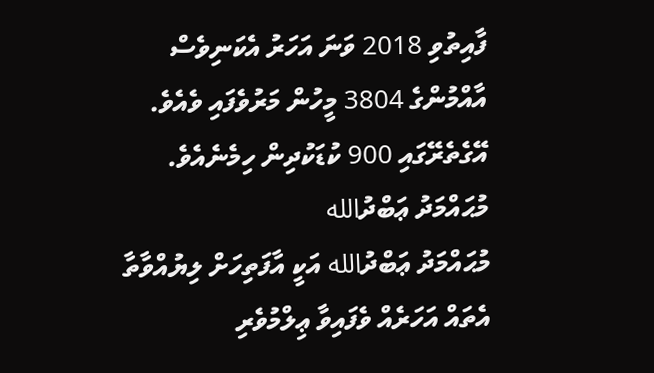ފާއިތުވި 2018 ވަނަ އަހަރު އެކަނިވެސް އާއްމުންގެ 3804 މީހުން މަރުވެފައި ވެއެވެ. އޭގެތެރޭގައި 900 ކުޑަކުދިން ހިމެނެއެވެ.
މުޙައްމަދު ޢަބްދުالله
މުޙައްމަދު ޢަބްދުالله އަކީ އާފަތިހަށް ލިޔުއްވާތާ އެތައް އަހަރެއް ވެފައިވާ ޢިލްމުވެރި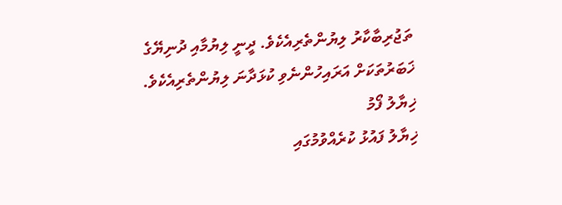ތަޖުރިބާކާރު ލިޔުންތެރިއެކެވެ. ދީނީ ލިޔުމާއި ދުނިޔޭގެ ޚަބަރުތަކަށް އަރައިހުންނެވި ކުޅަދާނަ ލިޔުންތެރިއެކެވެ.
ޚިޔާލު ފޯމު
ޚިޔާލު ފައުޅު ކުރެއްވުމުގައި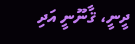ދީނީ، ޤާނޫނީ އަދި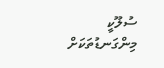ސުލޫކީ މިންގަނޑުތަކަށް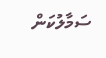ސަމާލުކަން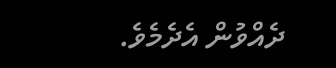ދެއްވުން އެދެމެވެ.